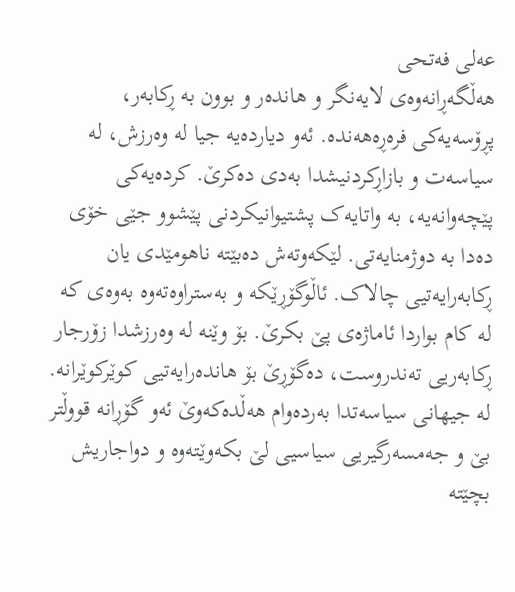عەلی فەتحی
هەڵگەڕانەوەی لایەنگر و هاندەر و بوون بە ڕکابەر، پڕۆسەیەکی فرەڕەهەندە. ئەو دیاردەیە جیا لە وەرزش، لە سیاسەت و بازاڕکردنیشدا بەدی دەکرێ. کردەیەکی پێچەوانەیە، بە واتایەک پشتیوانیکردنی پێشوو جێی خۆی دەدا بە دوژمنایەتی. لێکەوتەش دەبێتە ناهومێدی یان ڕکابەرایەتیی چالاک. ئاڵوگۆڕێکە و بەستراوەتەوە بەوەی کە لە کام بواردا ئاماژەی پێ بکرێ. بۆ وێنە لە وەرزشدا زۆرجار ڕکابەریی تەندروست، دەگۆڕێ بۆ هاندەرایەتیی کوێرکوێرانە. لە جیهانی سیاسەتدا بەردەوام هەڵدەکەوێ ئەو گۆڕانە قووڵتر بێ و جەمسەرگیریی سیاسیی لێ بکەوێتەوە و دواجاریش بچێتە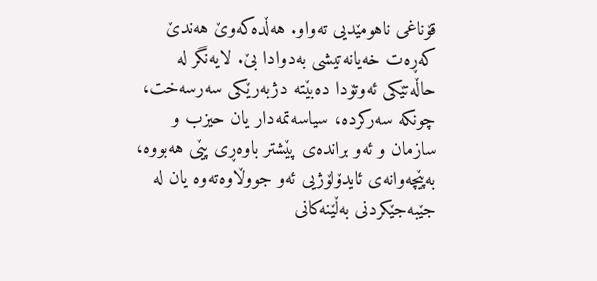قۆناغی ناهومێدیی تەواو. هەڵدەکەوێ هەندێ کەڕەت خەیانەتیشی بەدوادا بێ. لایەنگر لە حاڵەتێکی ئەوتۆدا دەبێتە دژبەرێکی سەرسەخت، چونکە سەرکردە، سیاسەتمەدار یان حیزب و سازمان و ئەو براندەی پێشتر باوەڕی پێی هەبووە، بەپێچەوانەی ئایدۆلۆژیی ئەو جووڵاوەتەوە یان لە جێبەجێکردنی بەڵێنەکانی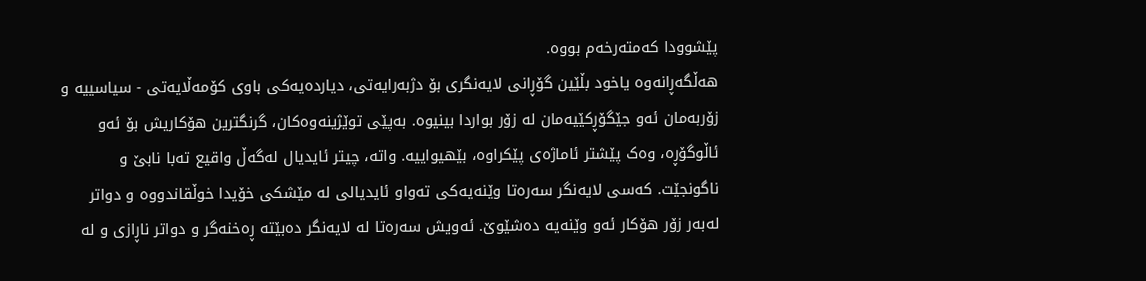پێشوودا کەمتەرخەم بووە.
هەڵگەڕانەوە یاخود بڵێین گۆڕانی لایەنگری بۆ دژبەرایەتی، دیاردەیەکی باوی کۆمەڵایەتی - سیاسییە و زۆربەمان ئەو جێگۆڕکێیەمان لە زۆر بواردا بینیوە. بەپێی توێژینەوەکان، گرنگترین هۆکاریش بۆ ئەو ئاڵوگۆڕە، وەک پێشتر ئاماژەی پێکراوە، بێهیواییە. واتە، چیتر ئایدیال لەگەڵ واقیع تەبا نابێ و ناگونجێت. کەسی لایەنگر سەرەتا وێنەیەکی تەواو ئایدیالی لە مێشکی خۆیدا خوڵقاندووە و دواتر لەبەر زۆر هۆکار ئەو وێنەیە دەشێوێ. ئەویش سەرەتا لە لایەنگر دەبێتە ڕەخنەگر و دواتر ناڕازی و لە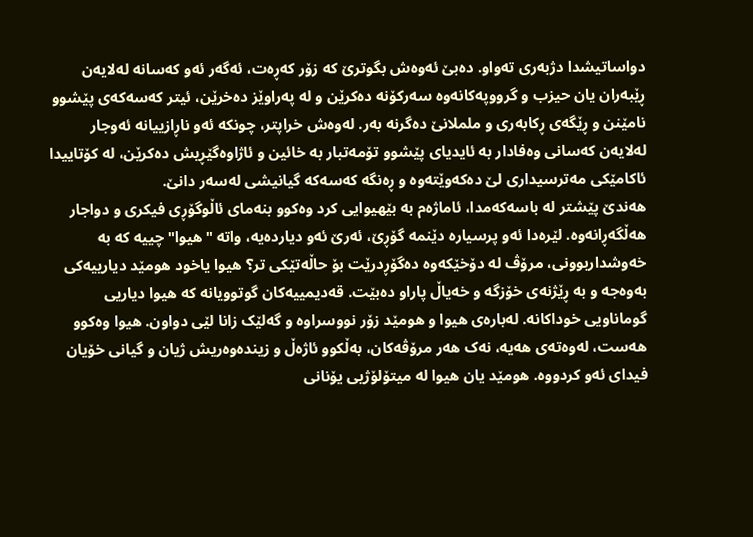دواساتیشدا دژبەری تەواو. دەبێ ئەوەش بگوترێ کە زۆر کەڕەت، ئەگەر ئەو کەسانە لەلایەن ڕێبەران یان حیزب و گرووپەکانەوە سەرکۆنە دەکرێن و لە پەراوێز دەخرێن، ئیتر کەسەکەی پێشوو نامێنن و ڕێگەی ڕکابەری و ململانێ دەگرنە بەر. لەوەش خراپتر، چونکە ئەو ناڕازییانە ئەوجار لەلایەن کەسانی وەفادار بە ئایدیای پێشوو تۆمەتبار بە خائین و ئاژاوەگێڕیش دەکرێن، لە کۆتاییدا ئاکامێکی مەترسیداری لێ دەکەوێتەوە و ڕەنگە کەسەکە گیانیشی لەسەر دانێ.
هەندێ پێشتر لە باسەکەمدا، ئاماژەم بە بێهیوایی کرد وەکوو بنەمای ئاڵوگۆڕی فیکری و دواجار هەڵگەڕانەوە. لێرەدا ئەو پرسیارە دێنمە گۆڕێ، ئەرێ ئەو دیاردەیە، واتە "هیوا" چییە کە بە خەوشداربوونی، مرۆڤ لە دۆخێکەوە دەگۆڕدرێت بۆ حاڵەتێکی تر؟ هیوا یاخود هومێد دیارییەکی بەوەجە و بە ڕێژنەی خۆزگە و خەیاڵ پاراو دەبێت. قەدیمییەکان گوتوویانە کە هیوا دیاریی گوماناویی خوداکانە. لەبارەی هیوا و هومێد زۆر نووسراوە و گەلێک زانا لێی دواون. هیوا وەکوو هەست، لەوەتەی هەیە، نەک هەر مرۆڤەکان، بەڵکوو ئاژەڵ و زیندەوەریش ژیان و گیانی خۆیان فیدای ئەو کردووە. هومێد یان هیوا لە میتۆلۆژیی یۆنانی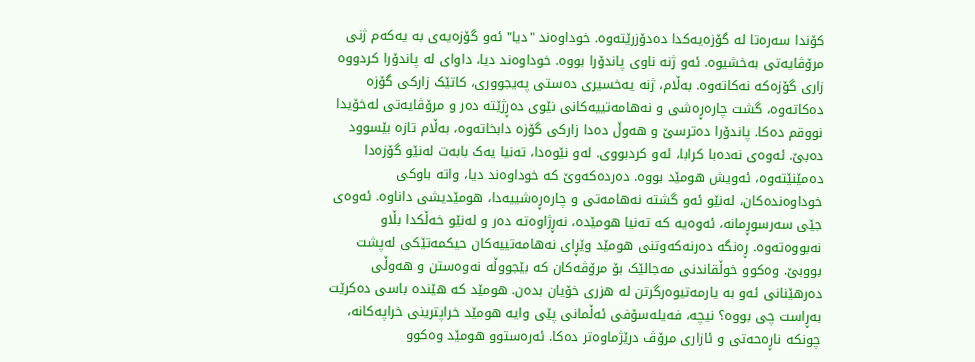کۆندا سەرەتا لە گۆزەیەکدا دەدۆزرێتەوە. خوداوەند "دیا" ئەو گۆزەیەی بە یەکەم ژنی مرۆڤایەتی بەخشیوە. ئەو ژنە ناوی پاندۆرا بووە. خوداوەند دیا، داوای لە پاندۆرا کردووە زاری گۆزەکە نەکاتەوە. بەڵام، ژنە یەخسیری دەستی پەیجووری، کاتێک زارکی گۆزە دەکاتەوە، گشت چارەڕەشی و نەهامەتییەکانی نێوی دەڕژێتە دەر و مرۆڤایەتی لەخۆیدا نووقم دەکا. پاندۆرا دەترسێ و هەوڵ دەدا زارکی گۆزە دابخاتەوە، بەڵام تازە بێسوود دەبێ. ئەوەی نەدەبا کرابا، ئەو کردبووی. لەو نێوەدا، تەنیا یەک بابەت لەنێو گۆزەدا دەمێنێتەوە، ئەویش هومێد بووە. دەردەکەوێ کە خوداوەند دیا، واتە باوکی خوداوەندەکان، لەنێو ئەو گشتە نەهامەتی و چارەڕەشییەدا، هومێدیشی داناوە. ئەوەی جێی سەرسوڕمانە، ئەوەیە کە تەنیا هومێدە، نەڕژاوەتە دەر و لەنێو خەڵکدا بڵاو نەبووەتەوە. ڕەنگە دەرنەکەوتنی هومێد وێڕای نەهامەتییەکان حیکمەتێکی لەپشت بووبێ. وەکوو خوڵقاندنی مەجالێک بۆ مرۆڤەکان کە بێجووڵە نەوەستن و هەوڵی دەرهێنانی ئەو بە یارمەتیوەرگرتن لە هزری خۆیان بدەن. هومێد کە هێندە باسی دەکرێت بەڕاست چی بووە؟ نیچە، فەیلەسۆفی ئەڵمانی پێی وایە هومێد خراپترینی خراپەکانە، چونکە ناڕەحەتی و ئازاری مرۆڤ درێژماوەتر دەکا. ئەرەستوو هومێد وەکوو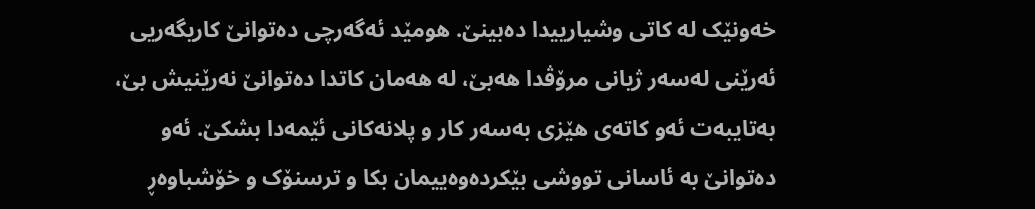خەونێک لە کاتی وشیارییدا دەبینێ. هومێد ئەگەرچی دەتوانێ کاریگەریی ئەرێنی لەسەر ژیانی مرۆڤدا هەبێ، لە هەمان کاتدا دەتوانێ نەرێنیش بێ، بەتایبەت ئەو کاتەی هێزی بەسەر کار و پلانەکانی ئێمەدا بشکێ. ئەو دەتوانێ بە ئاسانی تووشی بێکردەوەییمان بکا و ترسنۆک و خۆشباوەڕ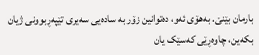بارمان بێنێ. بەهۆی ئەو، دەتوانین زۆر بە سادەیی سەیری تێپەڕبوونی ژیان بکەین، چاوەڕێی کەسێک یان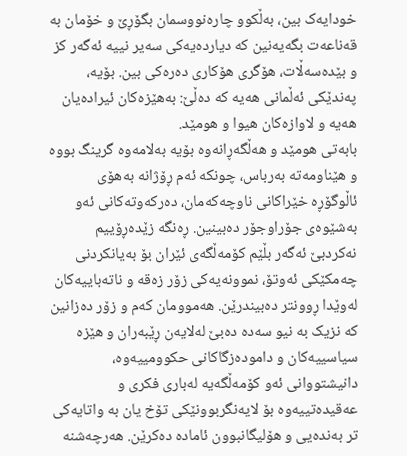خودایەک بین، بەڵکوو چارەنووسمان بگۆڕێ و خۆمان بە قەناعەت بگەیەنین کە دیاردەیەکی سەیر نییە ئەگەر کز و بێدەسەڵات، هۆگری هۆکاری دەرەکی بین. بۆیە، پەندێکی ئەڵمانی هەیە کە دەڵێ: بەهێزەکان ئیرادەیان هەیە و لاوازەکان هیوا و هومێد.
بابەتی هومێد و هەڵگەڕانەوە بۆیە بەلامەوە گرینگ بووە و هێناومەتە بەرباس، چونکە ئەم ڕۆژانە بەهۆی ئاڵوگۆڕە خێراکانی ناوچەکەمان، دەرکەوتەکانی ئەو بەشێوەی جۆراوجۆر دەبینین. ڕەنگە زێدەڕۆییم نەکردبێ ئەگەر بڵێم کۆمەڵگەی ئێران بۆ بەیانکردنی چەمکێکی ئەوتۆ، نموونەیەکی زۆر زەقە و ناتەباییەکان لەوێدا ڕوونتر دەبیندرێن. هەموومان کەم و زۆر دەزانین کە نزیک بە نیو سەدە دەبێ لەلایەن ڕێبەران و هێزە سیاسییەکان و دامودەزگاکانی حکوومییەوە، دانیشتووانی ئەو کۆمەڵگەیە لەباری فکری و عەقیدەتییەوە بۆ لایەنگربوونێکی تۆخ یان بە واتایەکی تر بەندەیی و هۆلیگانبوون ئامادە دەکرێن. هەرچەشنە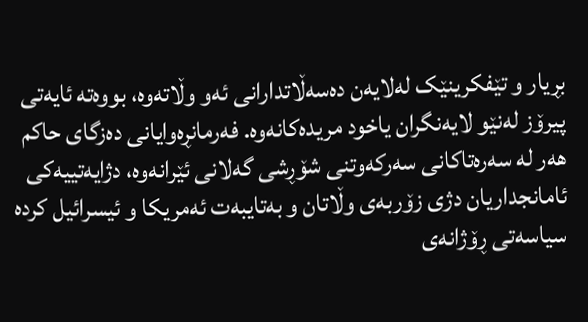بڕیار و تێفکرینێک لەلایەن دەسەڵاتدارانی ئەو وڵاتەوە، بووەتە ئایەتی پیرۆز لەنێو لایەنگران یاخود مریدەکانەوە. فەرمانڕەوایانی دەزگای حاکم هەر لە سەرەتاکانی سەرکەوتنی شۆڕشی گەلانی ئێرانەوە، دژایەتییەکی ئامانجداریان دژی زۆربەی وڵاتان و بەتایبەت ئەمریکا و ئیسرائیل کردە سیاسەتی ڕۆژانەی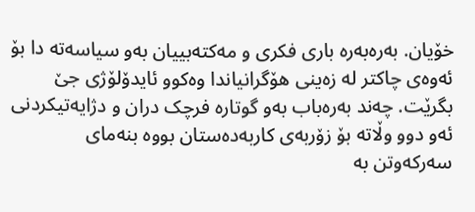خۆیان. بەرەبەرە باری فکری و مەکتەبییان بەو سیاسەتە دا بۆ ئەوەی چاکتر لە زەینی هۆگرانیاندا وەکوو ئایدۆلۆژی جێ بگرێت. چەند بەرەباب بەو گوتارە فرچک دران و دژایەتیکردنی ئەو دوو وڵاتە بۆ زۆربەی کاربەدەستان بووە بنەمای سەرکەوتن بە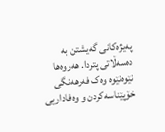پەیژەکانی گەیشتن بە دەسەڵاتی پتردا. هەروەها نێوەنێوە وەک فەرهەنگی خۆپێناسەکردن و وەفاداریی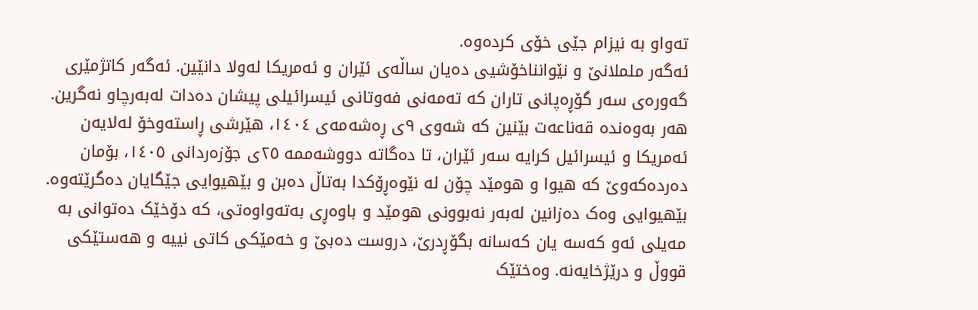تەواو بە نیزام جێی خۆی کردەوە.
ئەگەر ململانێ و نێوانناخۆشیی دەیان ساڵەی ئێران و ئەمریکا لەولا دانێین. ئەگەر کاتژمێری گەورەی سەر گۆڕەپانی تاران کە تەمەنی فەوتانی ئیسرائیلی پیشان دەدات لەبەرچاو نەگرین. هەر بەوەندە قەناعەت بێنین کە شەوی ٩ی ڕەشەمەی ١٤٠٤، هێرشی ڕاستەوخۆ لەلایەن ئەمریکا و ئیسرائیل کرایە سەر ئێران، تا دەگاتە دووشەممە ٢٥ی جۆزەردانی ١٤٠٥، بۆمان دەردەکەوێ کە هیوا و هومێد چۆن لە نێوەڕۆکدا بەتاڵ دەبن و بێهیوایی جێگایان دەگرێتەوە. بێهیوایی وەک دەزانین لەبەر نەبوونی هومێد و باوەڕی بەتەواوەتی، کە دۆخێک دەتوانی بە مەیلی ئەو کەسە یان کەسانە بگۆڕدرێ، دروست دەبێ و خەمێکی کاتی نییە و هەستێکی قووڵ و درێژخایەنە. وەختێک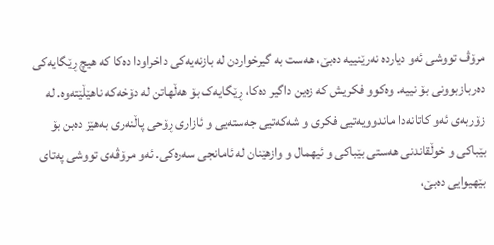مرۆڤ تووشی ئەو دیاردە نەرێنییە دەبێ، هەست بە گیرخواردن لە بازنەیەکی داخراودا دەکا کە هیچ ڕێگایەکی دەربازبوونی بۆ نییە. وەکوو فکریش کە زەین داگیر دەکا، ڕێگایەک بۆ هەڵهاتن لە دۆخەکە ناهێڵێتەوە. لە زۆربەی ئەو کاتانەدا ماندوویەتیی فکری و شەکەتیی جەستەیی و ئازاری ڕۆحی پاڵنەری بەهێز دەبن بۆ بێباکی و خوڵقاندنی هەستی بێباکی و ئیهمال و وازهێنان لە ئامانجی سەرەکی. ئەو مرۆڤەی تووشی پەتای بێهیوایی دەبێ،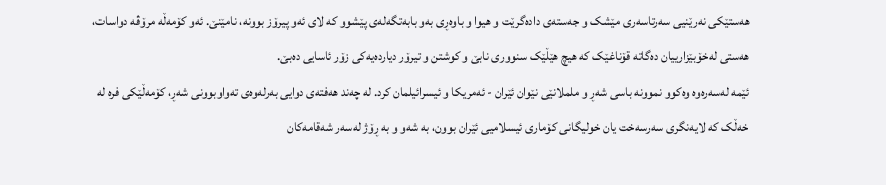هەستێکی نەرێنیی سەرتاسەری مێشک و جەستەی دادەگرێت و هیوا و باوەڕی بەو بابەتگەلەی پێشوو کە لای ئەو پیرۆز بوونە، نامێنێ. ئەو کۆمەڵە مرۆڤە دواسات، هەستی لەخۆبێزارییان دەگاتە قۆناغێک کە هیچ هێڵێک سنووری نابێ و کوشتن و تیرۆر دیاردەیەکی زۆر ئاسایی دەبێ.
ئێمە لەسەرەوە وەکوو نموونە باسی شەڕ و ململانێی نێوان ئێران - ئەمریکا و ئیسرائیلمان کرد. لە چەند هەفتەی دوایی بەرلەوەی تەواوبوونی شەڕ، کۆمەڵێکی فرە لە خەڵک کە لایەنگری سەرسەخت یان خولیگانی کۆماری ئیسلامیی ئێران بوون، بە شەو و بە ڕۆژ لەسەر شەقامەکان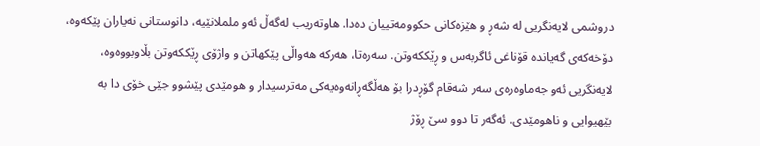دروشمی لایەنگریی لە شەڕ و هێزەکانی حکوومەتییان دەدا. هاوتەریب لەگەڵ ئەو ململانێیە، دانوستانی نەیاران پێکەوە، دۆخەکەی گەیاندە قۆناغی ئاگربەس و ڕێککەوتن. سەرەتا، هەرکە هەواڵی پێکهاتن و واژۆی ڕێککەوتن بڵاوبووەوە، لایەنگریی ئەو جەماوەرەی سەر شەقام گۆڕدرا بۆ هەڵگەڕانەوەیەکی مەترسیدار و هومێدی پێشوو جێی خۆی دا بە بێهیوایی و ناهومێدی. ئەگەر تا دوو سێ ڕۆژ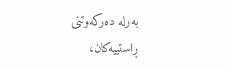بەرلە دەرکەوتنی ڕاستییەکان،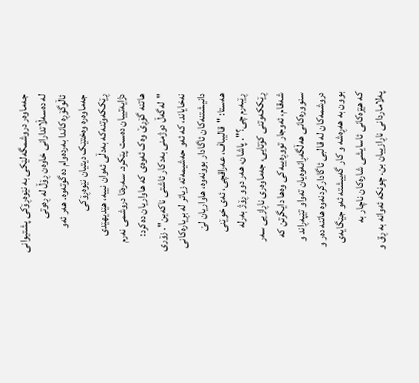جەماوەر دروشمگەلێکی بە نێوەڕۆکی پشتیوانی لە دەسەڵاتدارانی خاوەن ڕۆڵ لە ڕەوتی ئاڵوگۆڕەکاندا بەردەوام دەگوتەوە. هەر ئەو جەماوەرە وەختێک دیتیان نێوەڕۆکی ڕێککەوتنەکە بەدڵی ئەوان نییە، هێدیهێدی دژایەتییان دەست پێکرد. سەرەتا دروشمی نەرم هاتنە گۆڕێ وەک ئەوەی کە هاواریان دەکرد: "لەگەڵ دوژمنی بەدکار ئاشتی ناکەین". زۆری نەخایاند، کە ئەو حەشیمەتە زیاتر لە بڕیارەکانی دانیشتنەکان ئاگادار بوونەوە، هاواریان لێ هەستا: "قالیباف، عەراقچی، ئەی خوێنی ڕێبەرم چی؟". پاشان، هەر دوو ڕۆژ بەرلە ڕێککەوتنی کۆتایی، جەماوەری ناڕازیی سەر شەقام، ئەوجار تووڕەییەکی وەها دایگرتن کە سنوورەکانی هەڵگەڕانەوەیان تەواو تێپەڕاند و دروشمەکان لە قالبی ئاگادارکردنەوە هاتنە دەر و بوون بە هەڕەشە و کار گەییشتە ئەو جێگایەی کە هێزەکانی ئاسایشی شارەکان ناچار بە پەلاماردانی ناڕازییان بن. چونکە ئەوانە بە ڕق و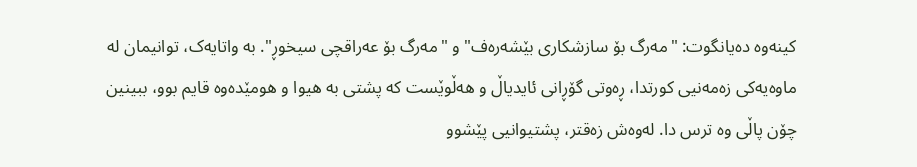کینەوە دەیانگوت: "مەرگ بۆ سازشکاری بێشەرەف" و "مەرگ بۆ عەراقچی سیخوڕ". بە واتایەک، توانیمان لە ماوەیەکی زەمەنیی کورتدا، ڕەوتی گۆڕانی ئایدیاڵ و هەڵوێست کە پشتی بە هیوا و هومێدەوە قایم بوو، ببینین چۆن پاڵی وە ترس دا. لەوەش زەقتر، پشتیوانیی پێشوو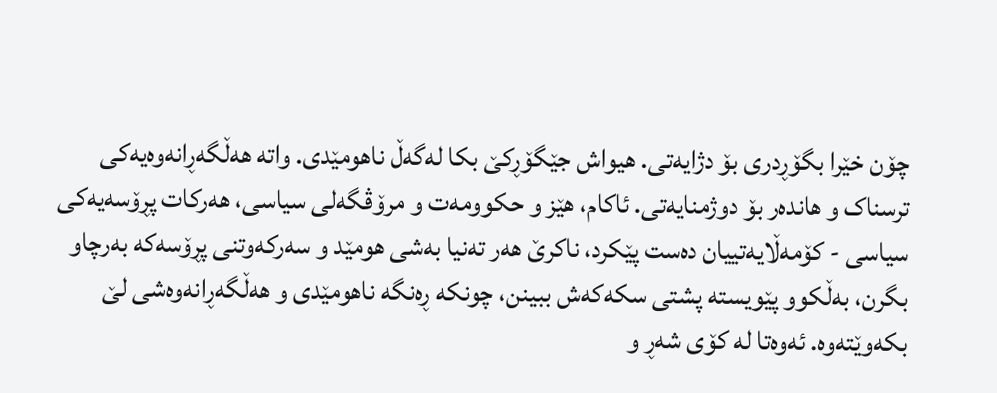چۆن خێرا بگۆڕدری بۆ دژایەتی. هیواش جێگۆڕکێ بکا لەگەڵ ناهومێدی. واتە هەڵگەڕانەوەیەکی ترسناک و هاندەر بۆ دوژمنایەتی. ئاکام، هێز و حکوومەت و مرۆڤگەلی سیاسی، هەرکات پڕۆسەیەکی سیاسی - کۆمەڵایەتییان دەست پێکرد، ناکرێ هەر تەنیا بەشی هومێد و سەرکەوتنی پڕۆسەکە بەرچاو بگرن، بەڵکوو پێویستە پشتی سکەکەش ببینن، چونکە ڕەنگە ناهومێدی و هەڵگەڕانەوەشی لێ بکەوێتەوە. ئەوەتا لە کۆی شەڕ و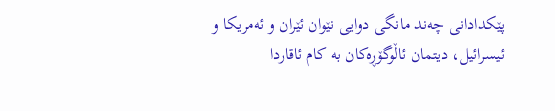پێکدادانی چەند مانگی دوایی نێوان ئێران و ئەمریکا و ئیسرائیل، دیتمان ئاڵوگۆڕەکان بە کام ئاقاردا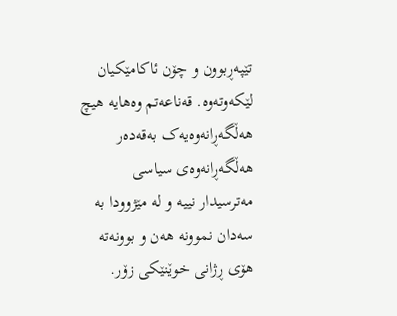تێپەڕبوون و چۆن ئاکامێکیان لێکەوتەوە. قەناعەتم وەهایە هیچ هەڵگەڕانەوەیەک بەقەدەر هەڵگەڕانەوەی سیاسی مەترسیدار نییە و لە مێژوودا بە سەدان نموونە هەن و بوونەتە هۆی ڕژانی خوێنێکی زۆر.